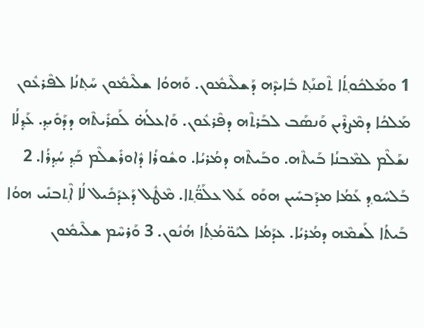1 ܘܡܰܠܟܽܘܬ݂ܳܐ ܬܶܩܢܰܬ݂ ܒܺܐܝܕܶܗ ܕܰܫܠܶܝܡܽܘܢ. ܘܰܗܘܳܐ ܫܠܶܝܡܽܘܢ ܚܰܬ݂ܢܳܐ ܠܦܶܪܥܽܘܢ ܡܰܠܟܳܐ ܕܡܶܨܪܶܝܢ ܘܰܢܣܰܒ ܠܒܰܪܬܶܗ ܕܦܶܪܥܽܘܢ. ܘܰܐܥܠܳܗ̇ ܠܰܩܪܺܝܬܶܗ ܕܕܰܘܺܝܕ݂. ܥܰܕ݂ܠܳܐ ܢܫܰܠܶܡ ܠܡܶܒܢܳܐ ܒܰܝܬܶܗ. ܘܒܰܝܬܶܗ ܕܡܳܪܝܳܐ. ܘܫܽܘܪܳܐ ܕܽܐܘܪܺܫܠܶܡ ܟܰܕ݂ ܚܳܕ݂ܪܳܐ. 2 ܒܰܠܚܽܘܕ݂ ܥܰܡܳܐ ܡܕܰܒܚܺܝܢ ܗܘܰܘ ܥܰܠ ܥܠܰܘ̈ܳܬ݂ܐ. ܡܶܛܽܠ ܕܰܥܕܰܟܺܝܠ ܠܳܐ ܐܶܬ݂ܒܢܺܝ ܗܘܳܐ ܒܰܝܬܳܐ ܠܰܫܡܶܗ ܕܡܳܪܝܳܐ. ܥܕܰܡܳܐ ܠܝܰܘ̈ܡܳܬ݂ܳܐ ܗܳܢܽܘܢ. 3 ܘܰܪܚܶܡ ܫܠܶܝܡܽܘܢ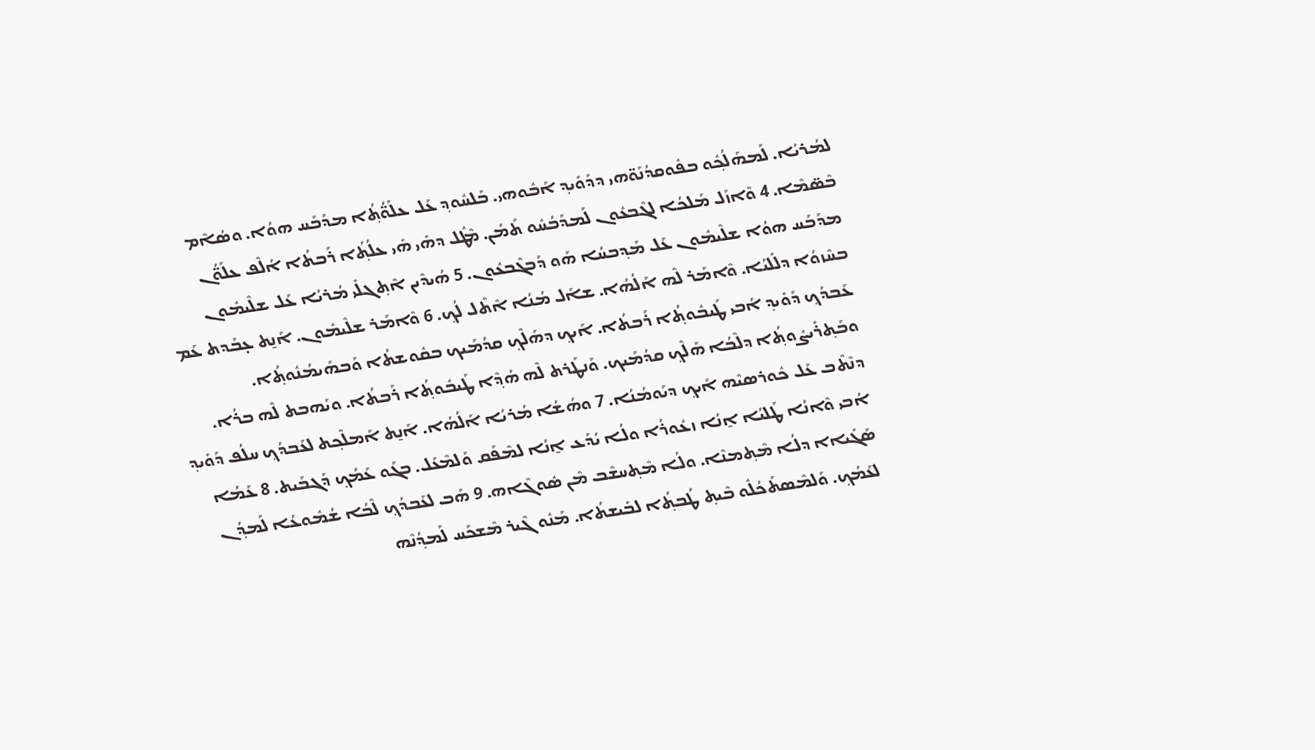ܠܡܳܪܝܳܐ. ܠܰܡܗܰܠܳܟ݂ܽܘ ܒܦܽܘܩܕܳܢܰܘ̈ܗܝ ܕܕܰܘܺܝܕ݂ ܐܰܒܽܘܗܝ. ܒܰܠܚܽܘܕ݂ ܥܰܠ ܥܠܰܘ̈ܳܬ݂ܳܐ ܡܕܰܒܰܚ ܗܘܳܐ. ܘܣܳܐܶܡ ܒܶܣ̈ܡܶܐ. 4 ܘܶܐܙܰܠ ܡܰܠܟܳܐ ܠܓܶܒܥܽܘܢ ܠܰܡܕܰܒܳܚܽܘ ܬܰܡܳܢ. ܡܶܛܽܠ ܕܗܺܝ ܗܺܝ ܥܠܳܬ݂ܳܐ ܪܰܒܬܳܐ ܐܳܠܶܦ ܥܠܰܘ̈ܳܢ ܡܕܰܒܰܚ ܗܘܳܐ ܫܠܶܝܡܽܘܢ ܥܰܠ ܡܰܕ݂ܒܚܳܐ ܗܰܘ ܕܰܒܓܶܒܥܽܘܢ. 5 ܗܳܝܕܶܝܢ ܐܶܬ݂ܓܠܺܝ ܡܳܪܝܳܐ ܥܰܠ ܫܠܶܝܡܽܘܢ ܒܚܶܙܘܳܐ ܕܠܺܠܝܳܐ. ܘܶܐܡܰܪ ܠܶܗ ܐܰ‌ܠܳܗܳܐ. ܫܐܰܠ ܡܳܢܳܐ ܐܶܬܶܠ ܠܳܟ݂. 6 ܘܶܐܡܰܪ ܫܠܶܝܡܽܘܢ. ܐܰܢ̱ܬ ܥ̣ܒܰܕܬ ܥܰܡ ܥܰܒܕܳܟ݂ ܕܰܘܺܝܕ݂ ܐܳܒܝ ܛܰܝܒܽܘܬ݂ܳܐ ܪܰܒܬܳܐ. ܐܰܝܟ݂ ܕܗܰܠܶܟ݂ ܩܕܳܡܰܝܟ ܒܩܽܘܫܬܳܐ ܘܰܒܗܰܝܡܳܢܽܘܬ݂ܳܐ. ܘܒܰܬ݂ܪܺܝܨܽܘܬ݂ܳܐ ܕܠܶܒܳܐ ܗܰܠܶܟ݂ ܩܕܳܡܰܝܟ. ܘܰܢܛܰܪܬ ܠܶܗ ܗܳܕ݂ܶܐ ܛܰܝܒܽܘܬ݂ܳܐ ܪܰܒܬܳܐ. ܘܝܰܗܒܬ ܠܶܗ ܒܪܳܐ. ܕܢܶܬܶܒ ܥܰܠ ܟܽܘܪܣܝܶܗ ܐܰܝܟ݂ ܕܝܰܘܡܳܢܳܐ. 7 ܘܗܳܫܳܐ ܡܳܪܝܳܐ ܐܰ‌ܠܳܗܳܐ. ܐܰܢ̱ܬ ܐܰܡܠܶܟ݂ܬ ܠܥܰܒܕܳܟ݂ ܚܠܳܦ ܕܰܘܺܝܕ݂ ܐܳܒܝ ܘܶܐܢܳܐ ܛܰܠܝܳܐ ܐ̱ܢܳܐ ܙܥܽܘܪܳܐ ܘܠܳܐ ܝܳܕܰܥ ܐ̱ܢܳܐ ܠܡܶܦܰܩ ܘܰܠܡܶܥܰܠ. ܒܓܰܘ ܥܰܡܳܟ݂ ܕܰܓܒܰܝܬ. 8 ܥܰܡܳܐ ܣܰܓܺܝܐܐ ܕܠܳܐ ܡܶܬ݂ܡܢܶܐ. ܘܠܳܐ ܡܶܬ݂ܚܫܶܒ ܡܶܢ ܣܽܘܓܶܐܗ. 9 ܗܰܒ ܠܥܰܒܕܳܟ݂ ܠܶܒܳܐ ܫܳܡܽܘܥܳܐ ܠܰܡܕ݂ܳܢ ܠܥܰܡܳܟ݂. ܘܰܠܡܶܣܬܰܟܳܠܽܘ ܒܶܝܬ݂ ܛܳܒܬ݂ܳܐ ܠܒܺܝܫܬܳܐ. ܡܰܢܽܘ ܓܶܝܪ ܡܶܫܟܰܚ ܠܰܡܕ݂ܳܢܶܗ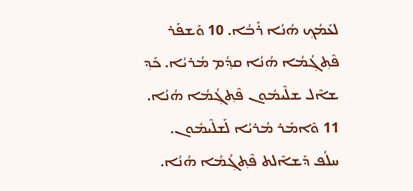ܠܥܰܡܳܟ݂ ܗܳܢܳܐ ܪܰܒܳܐ. 10 ܘܰܫܦܰܪ ܦܶܬ݂ܓ݂ܳܡܳܐ ܗܳܢܳܐ ܩܕ݂ܳܡ ܡܳܪܝܳܐ. ܟܰܕ݂ ܫܐܶܠ ܫܠܶܝܡܽܘܢ ܦܶܬ݂ܓ݂ܳܡܳܐ ܗܳܢܳܐ. 11 ܘܶܐܡܰܪ ܡܳܪܝܳܐ ܠܰܫܠܶܝܡܽܘܢ. ܚܠܳܦ ܕܰܫܐܶܠܬ ܦܶܬ݂ܓ݂ܳܡܳܐ ܗܳܢܳܐ.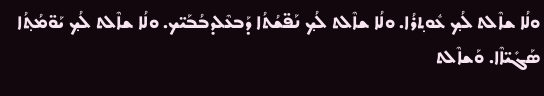ܘܠܳܐ ܫܐܶܠܬ ܠܳܟ݂ ܥܽܘܬ݂ܪܳܐ. ܘܠܳܐ ܫܐܶܠܬ ܠܳܟ݂ ܢܰܦ̈ܫܳܬܳܐ ܕܰܒܥܶܠܕܒܳܒܰܝ̈ܟ. ܘܠܳܐ ܫܐܶܠܬ ܠܳܟ݂ ܝܰܘ̈ܡܳܬ݂ܳܐ ܣܰܓܺܝ̈ܐܶܐ. ܘܰܫܐܶܠܬ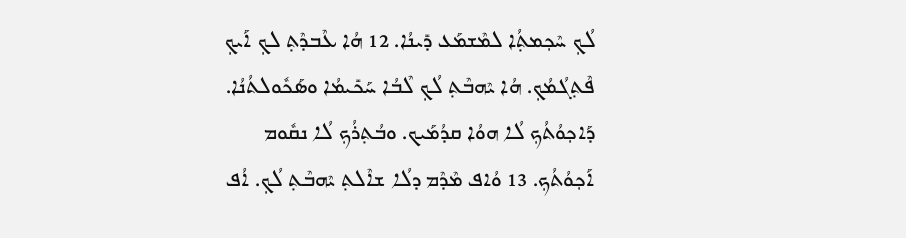ܠܳܟ݂ ܚܶܟ݂ܡܬ݂ܳܐ ܠܡܶܫܡܰܥ ܕܺܝܢܳܐ. 12 ܗܳܐ ܥܶܒܕܶܬ݂ ܠܟ݂ ܐܰܝܟ݂ ܦܶܬ݂ܓܳܡܳܟ݂. ܗܳܐ ܝܶܗܒܶܬ݂ ܠܳܟ݂ ܠܶܒܳܐ ܚܰܟܺܝܡܳܐ ܘܣܰܟܽܘܠܬܳܢܳܐ. ܕܰܐܟ݂ܘܳܬܳܟ݂ ܠܳܐ ܗܘܳܐ ܩܕܳܡܰܝܟ. ܘܒܳܬ݂ܪܳܟ݂ ܠܳܐ ܢܩܽܘܡ ܐܰܟ݂ܘܳܬܳܟ݂. 13 ܘܳܐܦ ܡܶܕܶܡ ܕܠܳܐ ܫܐܶܠܬ݂ ܝܶܗܒܶܬ݂ ܠܳܟ݂. ܐܳܦ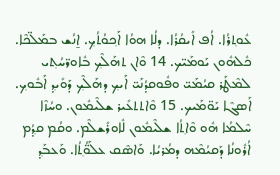ܥܽܘܬ݂ܪܳܐ. ܐܳܦ ܐܺܝܩܳܪܳܐ. ܕܠܳܐ ܗܘܳܐ ܐܰܟ݂ܘܳܬܳܟ݂. ܐ̱ܢܳܫ ܒܡܰܠ̈ܟܶܐ. ܟܽܠܗܽܘܢ ܝܰܘܡܰܝ̈ܟ. 14 ܘܶܐܢ ܬܗܰܠܶܟ݂ ܒܽܐܘܖ̈ܚܳܬ݂ܝ ܠܡܶܛܰܪ ܩܝܳܡܰܝ̈ ܘܦܽܘܩܕܳܢܰܝ̈ ܐܰܝܟ݂ ܕܗܰܠܶܟ݂ ܕܰܘܺܝܕ݂ ܐܰܒܽܘܟ݂. ܐܰܣܓܶܐ ܝܰܘ̈ܡܰܝܟ. 15 ܘܶܐܬܬܥܺܝܪ ܫܠܶܝܡܽܘܢ. ܘܚܳܙܶܐ ܚܶܠܡܳܐ ܗܽܘ ܘܶܐܬ݂ܳܐ ܫܠܶܝܡܽܘܢ ܠܽܐܘܪܺܫܠܶܡ. ܘܩܳܡ ܩܕ݂ܳܡ ܐܳܪܽܘܢܳܐ ܕܰܩܝܳܡܶܗ ܕܡܳܪܝܳܐ. ܘܰܐܣܶܩ ܥܠܰܘ̈ܳܬ݂ܳܐ. ܘܰܥܒܰܕ݂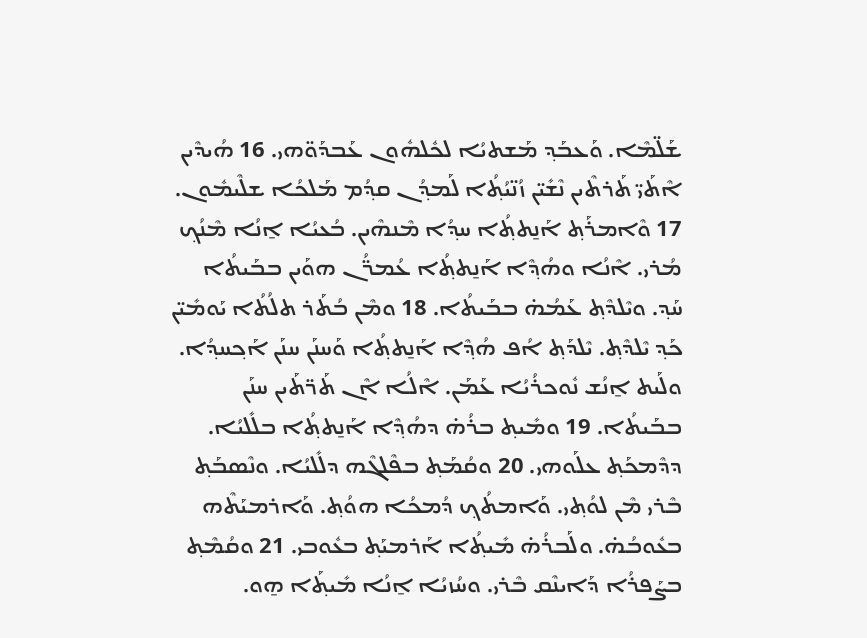ܫܰܠ̈ܡܶܐ. ܘܰܥܒܰܕ݂ ܡܰܫܬܝܳܐ ܠܟܽܠܗܽܘܢ ܥܰܒܕܰܘ̈ܗܝ. 16 ܗܳܝܕܶܝܢ ܐܶܬܰܝ̈ ܬܰܪܬܶܝܢ ܢܶܫܺܝ̈ܢ ܙܳܢ̈ܝܳܬ݂ܳܐ ܠܰܡܕ݂ܳܢ ܩܕ݂ܳܡ ܡܰܠܟܳܐ ܫܠܶܝܡܽܘܢ. 17 ܘܶܐܡܪܰܬ݂ ܐܰܢ̱ܬܬ݂ܳܐ ܚܕ݂ܳܐ ܡܶܢܗܶܝܢ. ܒܳܥܝܳܐ ܐ̱ܢܳܐ ܡܶܢܳܟ݂ ܡܳܪܝ. ܐܶܢܳܐ ܘܗܳܕ݂ܶܐ ܐܰܢ̱ܬܬ݂ܳܐ ܥܳܡܖ̈ܳܢ ܗܘܰܝܢ ܒܒܰܝܬܳܐ ܚܰܕ݂. ܘܝܶܠܕܶܬ݂ ܥܰܡܳܗ̇ ܒܒܰܝܬܳܐ. 18 ܘܡܶܢ ܒܳܬܰܪ ܬܠܳܬܳܐ ܝܰܘܡܺܝ̈ܢ ܟܰܕ݂ ܝܶܠܕܶܬ݂. ܝܶܠܕܰܬ݂ ܐܳܦ ܗܳܕ݂ܶܐ ܐܰܢ̱ܬܬ݂ܳܐ ܘܰܚܢܰܢ ܚܢܰܢ ܐܰܟ݂ܚܕ݂ܳܐ. ܘܠܰܝܬ ܐ̱ܢܳܫ ܢܽܘܟܪܳܝܳܐ ܥܰܡܰܢ. ܐܶܠܳܐ ܐܶܢ ܬܰܖ̈ܬܰܝܢ ܚܢܰܢ ܒܒܰܝܬܳܐ. 19 ܘܡܺܝܬ݂ ܒܪܳܗ̇ ܕܗܳܕ݂ܶܐ ܐܰܢ̱ܬܬ݂ܳܐ ܒܠܺܠܝܳܐ. ܕܕܶܡܟܰܬ݂ ܥܠܰܘܗܝ. 20 ܘܩܳܡܰܬ݂ ܒܦܶܠܓܶܗ ܕܠܺܠܝܳܐ. ܘܢܶܣܒܰܬ݂ ܒܶܪܝ ܡܶܢ ܠܘܳܬ݂ܝ. ܘܰܐܡܬܳܟ݂ ܕܳܡܟܳܐ ܗܘܳܬ݂. ܘܰܐܪܡܝܰܬܶܗ ܒܥܽܘܒܳܗ̇. ܘܠܰܒܪܳܗ̇ ܡܺܝܬ݂ܳܐ ܐܰܪܡܝܰܬ݂ ܒܥܽܘܒܝ. 21 ܘܩܳܡܶܬ݂ ܒܨܰܦܪܳܐ ܕܰܐܝܢܶܩ ܒܶܪܝ. ܘܚܳܙܝܳܐ ܐ̱ܢܳܐ ܡܺܝܬ݂ܰܐ ܗ̱ܘ.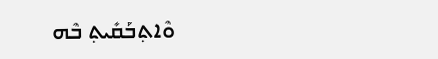ܘܶܐܬ݂ܒܰܩܺܝܬ݂ ܒܶܗ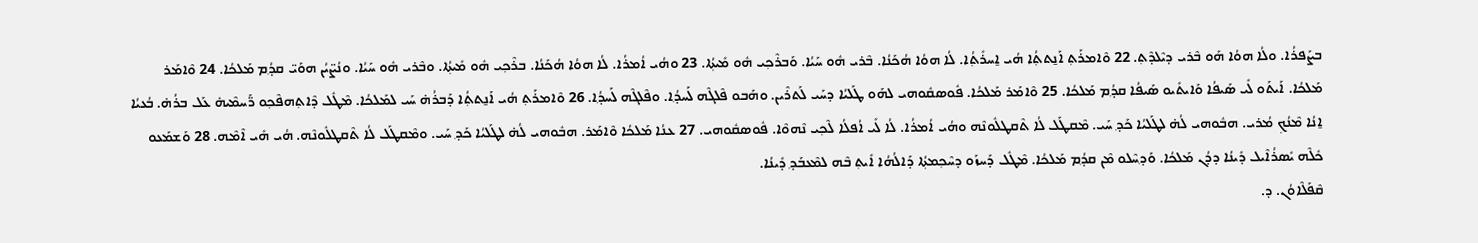ܒܨܰܦܪܳܐ. ܘܠܳܐ ܗܘܳܐ ܗܰܘ ܒܶܪܝ ܕܝܶܠܕܶܬ݂. 22 ܘܶܐܡܪܰܬ݂ ܐܰܢ̱ܬܬ݂ܳܐ ܗܳܝ ܐ̱ܚܪܺܬ݂ܳܐ. ܠܳܐ ܗܘܳܐ ܗܳܟܰܢܳܐ. ܒܶܪܝ ܗܽܘ ܚܰܝܳܐ. ܘܰܒܪܶܟ݂ܝ ܗܽܘ ܡܺܝܬ݂ܳܐ. 23 ܘܗܳܝ ܐܳܡܪܳܐ. ܠܳܐ ܗܘܳܐ ܗܳܟܰܢܳܐ. ܒܪܶܟ݂ܝ ܗܽܘ ܡܺܝܬ݂ܳܐ. ܘܒܶܪܝ ܗܽܘ ܚܰܝܳܐ. ܘܢܳܨ̈ܝܳܢ ܗܘܰܝ̈ ܩܕ݂ܳܡ ܡܰܠܟܳܐ. 24 ܘܶܐܡܰܪ ܡܰܠܟܳܐ. ܐܰܝܬܰܘ ܠܺܝ ܣܰܝܦܳܐ ܘܰܐܝܬܺܝܘ ܣܰܝܦܳܐ ܩܕ݂ܳܡ ܡܰܠܟܳܐ. 25 ܘܶܐܡܰܪ ܡܰܠܟܳܐ. ܦܽܘܣܩܽܘܗܝ ܠܗܰܘ ܛܰܠܝܳܐ ܕܚܰܝ ܠܰܬܪܶܝܢ. ܘܗܰܒܘ ܦܶܠܓܶܗ ܠܰܚܕ݂ܳܐ. ܘܦܶܠܓܶܗ ܠܰܚܕ݂ܳܐ. 26 ܘܶܐܡܪܰܬ݂ ܗܳܝ ܐܰܢ̱ܬܬ݂ܳܐ ܕܰܒܪܳܗ̇ ܚܰܝ ܠܡܰܠܟܳܐ. ܡܶܛܽܠ ܕܶܐܬ݂ܗܦܶܟ݂ܘ ܖ̈ܰܚܡܶܝܗ̇ ܥܰܠ ܒܪܳܗ̇. ܒܳܥܝܳܐ ܐ̱ܢܳܐ ܡܶܢܳܟ݂ ܡܳܪܝ. ܗܒܽܘܗܝ ܠܳܗ̇ ܠܛܰܠܝܳܐ ܟܰܕ݂ ܚܰܝ. ܡܶܩܛܰܠ ܠܳܐ ܬܶܩܛܠܽܘܢܶܗ ܘܗܳܝ ܐܳܡܪܳܐ. ܠܳܐ ܠܺܝ ܐܳܦܠܳܐ ܠܶܟ݂ܝ ܢܶܗܘܶܐ. ܦܽܘܣܩܽܘܗܝ. 27 ܥܢܳܐ ܡܰܠܟܳܐ ܘܶܐܡܰܪ. ܗܒܽܘܗܝ ܠܳܗ̇ ܠܛܰܠܝܳܐ ܟܰܕ݂ ܚܰܝ. ܘܡܶܩܛܰܠ ܠܳܐ ܬܶܩܛܠܽܘܢܶܗ. ܗܳܝ ܗܺܝ ܐܶܡܶܗ. 28 ܘܰܫܡܰܥܘ ܟܽܠܶܗ ܝܺܣܪܳܐܶܝܠ ܕܺܝܢܳܐ ܕܕܳܢ ܡܰܠܟܳܐ. ܘܰܕ݂ܚܶܠܘ ܡܶܢ ܩܕ݂ܳܡ ܡܰܠܟܳܐ. ܡܶܛܽܠ ܕܰܚܙܰܘ ܕܚܶܟ݂ܡܬ݂ܳܐ ܕܰܐ‌ܠܳܗܳܐ ܐܺܝܬ݂ ܒܶܗ ܠܡܶܥܒܰܕ݂ ܕܺܝܢܳܐ.
ܩܶܦܰܠܶܐܘܳܢ. ܕ.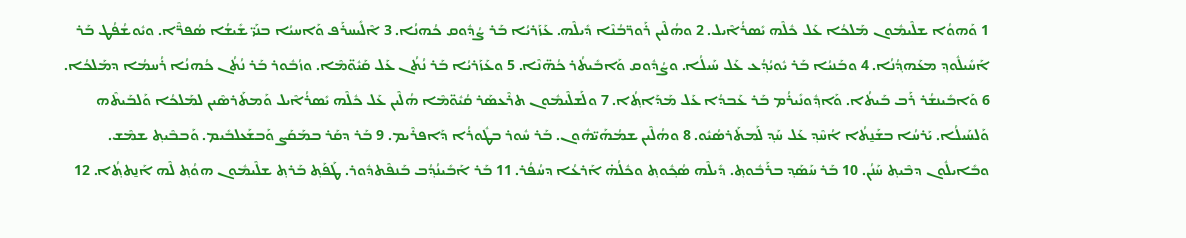1 ܘܰܗܘܳܐ ܫܠܶܝܡܽܘܢ ܡܰܠܟܳܐ ܥܰܠ ܟܽܠܶܗ ܝܺܣܪܳܐܶܝܠ. 2 ܘܗܳܠܶܝܢ ܪܰܘܖ̈ܒܳܢܶܐ ܕܺܝܠܶܗ. ܥܰܙܰܪܝܳܐ ܒܰܪ ܨܳܕܽܘܩ ܟܳܗܢܳܐ. 3 ܐܶܠܺܝܚܪܰܦ ܘܰܐܚܝܳܐ ܒܢܰܝ̈ ܫܺܝܫܳܐ ܣܳܦܖ̈ܶܐ. ܘܝܽܘܫܳܦܳܛ ܒܰܪ ܐܰܚܺܝܠܽܘܕ݂ ܡܥܰܗܕ݂ܳܢܳܐ. 4 ܘܒܰܢܝܳܐ ܒܰܪ ܝܽܘܝܳܕ݂ܳܥ ܥܰܠ ܚܰܝܠܳܐ. ܘܨܳܕܽܘܩ ܘܰܐܒܺܝܬܳܪ ܟܳܗ̈ܢܶܐ. 5 ܘܥܰܙܰܪܝܳܐ ܒܰܪ ܢܳܬܳܢ ܥܰܠ ܩܰܝܽܘ̈ܡܶܐ. ܘܙܳܒܽܘܪ ܒܰܪ ܢܳܬܳܢ ܟܳܗܢܳܐ ܪܳܚܡܳܐ ܕܡܰܠܟܳܐ. 6 ܘܰܐܒܺܝܢܫܳܪ ܪܰܒ ܒܰܝܬܳܐ. ܘܰܐܕ݂ܽܘܢܺܝܪܳܡ ܒܰܪ ܥܰܒܕܳܐ ܥܰܠ ܡܰܕܰܐܬ݂ܳܐ. 7 ܘܠܰܫܠܶܝܡܽܘܢ ܬܪܶܥܣܰܪ ܩܳܝܽܘ̈ܡܶܐ ܗܳܠܶܝܢ ܥܰܠ ܟܽܠܶܗ ܝܺܣܪܳܐܶܝܠ ܘܰܡܬܰܪܣܶܝܢ ܠܡܰܠܟܳܐ ܘܰܠܒܰܝܬܶܗ ܘܰܠܚܰܝܠܳܐ. ܝܰܪܚܳܐ ܒܫܰܢ̱ܬܳܐ ܐܳܚܶܕ݂ ܥܰܠ ܚܰܕ݂ ܠܰܡܬܰܪܣܳܝܽܘ. 8 ܘܗܳܠܶܝܢ ܫܡܳܗܰܝ̈ܗܽܘܢ. ܒܰܪ ܚܽܘܪ ܒܛܽܘܪܳܐ ܕܰܐܦܪܶܝܡ. 9 ܒܰܪ ܕܩܰܪ ܒܡܰܩܰܨ ܘܰܒܫܰܥܠܒܺܝܡ. ܘܰܒܒܶܝܬ݂ ܫܡܶܫ. ܘܒܺܐܝܠܽܘܢ ܕܒܶܝܬ݂ ܚܰܢܳܢ. 10 ܒܰܪ ܚܰܣܰܕ݂ ܒܪܰܒܽܘܬ݂. ܕܺܝܠܶܗ ܣܳܟ݂ܽܘܬ݂ ܘܟܽܠܳܗ̇ ܐܰܪܥܳܐ ܕܚܳܦܳܪ. 11 ܒܰܪ ܐܰܒܺܝܢܳܕ݂ܳܒ ܒܰܢܦܶܬܕܽܘܪ. ܛܰܦܰܬ݂ ܒܰܪܬ݂ ܫܠܶܝܡܽܘܢ ܗܘܳܬ݂ ܠܶܗ ܐܰܢ̱ܬܬ݂ܳܐ. 12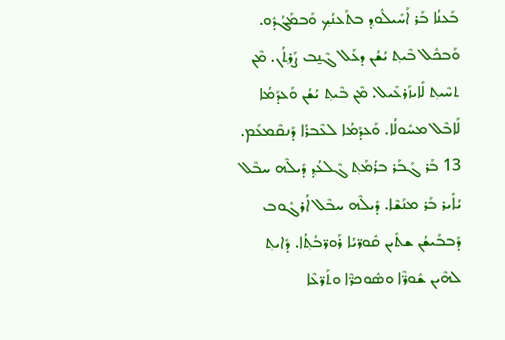ܒܰܥܢܳܐ ܒܰܪ ܐܰܚܺܝܠܽܘܕ݂ ܒܬܰܥܢܳܟ݂ ܘܰܒܡܰܓܳܕܽܘ. ܘܰܒܟܽܠ ܒܶܝܬ݂ ܝܳܫܳܢ ܕܥܰܠ ܓܶܢ̱ܒ ܨܰܪܬ݂ܳܢ. ܡܶܢ ܬܚܶܝܬ݂ ܠܺܐܝܙܰܪܥܺܝܠ. ܡܶܢ ܒܶܝܬ݂ ܝܳܫܳܢ ܘܰܥܕܰܡܳܐ ܠܰܐܒܶܠ ܡܚܽܘܠܳܐ. ܘܰܥܕܰܡܳܐ ܠܥܶܒܪܳܐ ܕܰܢܩܶܡܥܰܡ. 13 ܒܰܪ ܓܰܒܰܪ ܒܪܳܡܰܬ݂ ܓܶܠܥܳܕ݂ ܕܺܝܠܶܗ ܚܒܶܠ ܝܳܐܺܝܪ ܒܰܪ ܡܢܰܫܶܐ. ܕܺܝܠܶܗ ܚܒܶܠ ܐܳܪܓܽܘܒ ܕܰܒܒܰܝܫܳܢ ܫܬܺܝܢ ܩܽܘܖ̈ܝܳܐ ܪܰܘܖ̈ܒܳܬ݂ܳܐ. ܕܺܐܝܬ݂ ܠܗܶܝܢ ܫܽܘܖ̈ܶܐ ܘܣܽܘܟܖ̈ܶܐ ܘܬܰܖ̈ܥܶܐ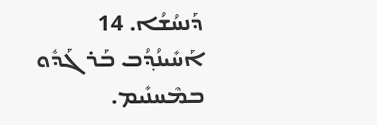ܕܰܢܚܳܫܳܐ. 14 ܐܰܚܺܝܢܳܕ݂ܳܒ ܒܰܪ ܓܰܕܽܘ ܒܡܶܚܢܺܝܡ.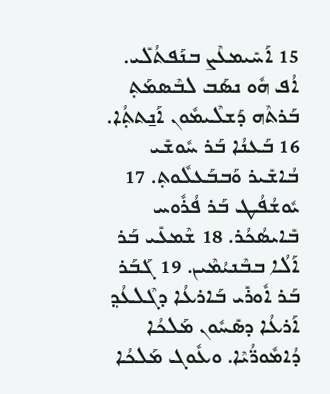15 ܐܰܚܺܝܡܥܶܨ ܒܢܰܦܬܳܠܺܝ. ܐܳܦ ܗܽܘ ܢܣܰܒ ܠܒܶܣܡܰܬ݂ ܒܰܪܬܶܗ ܕܰܫܠܶܝܡܽܘܢ ܐܰܢ̱ܬܬ݂ܳܐ. 16 ܒܰܥܢܳܐ ܒܰܪ ܚܽܘܫܺܝ ܒܳܐܫܺܝܪ ܘܰܒܒܰܥܠܽܘܬ݂. 17 ܝܽܘܫܳܦܳܛ ܒܰܪ ܦܳܪܽܘܚ ܒܺܐܝܣܳܟܳܪ. 18 ܫܶܡܥܺܝ ܒܰܪ ܐܰܠܳܐ ܒܒܶܢܝܳܡܶܝܢ. 19 ܓܰܒܰܪ ܒܰܪ ܐܽܘܪܺܝ ܒܰܐܪܥܳܐ ܕܓܶܠܥܳܕ݂ ܐܰܪܥܳܐ ܕܣܺܚܽܘܢ ܡܰܠܟܳܐ ܕܳܐܡܽܘܖ̈ܳܝܶܐ. ܘܥܽܘܓ ܡܰܠܟܳܐ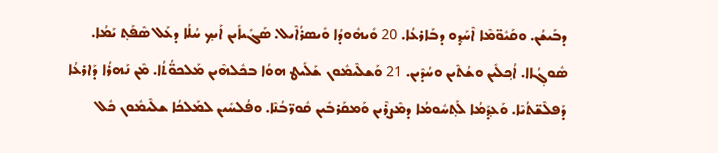ܕܒܰܝܫܳܢ. ܘܩܰܝܽܘ̈ܡܶܐ ܐܶܚܰܕ݂ܘ ܕܒܰܐܪܥܳܐ. 20 ܘܺܝܗܽܘܕܳܐ ܘܺܝܣܪܳܐܶܝܠ. ܣܰܓܺܝܐܺܝܢ ܐܰܝܟ݂ ܚܳܠܳܐ ܕܥܰܠ ܣܶܦܰܬ݂ ܝܰܡܳܐ. ܣܽܘܓ݂ܳܐܐ. ܐܳܟ݂ܠܺܝܢ ܘܫܳܬܶܝܢ ܘܚܳܕܶܝܢ. 21 ܘܰܫܠܶܝܡܽܘܢ ܫܰܠܺܝܛ ܗܘܳܐ ܒܟܽܠܗܶܝܢ ܡܰܠܟܘ̈ܳܬܳܐ. ܡܶܢ ܢܰܗܪܳܐ ܕܰܐܪܥܳܐ ܕܰܦܠܶܫ̈ܬܳܝܶܐ. ܘܰܥܕ݂ܰܡܳܐ ܠܰܬ݂ܚܽܘܡܳܐ ܕܡܶܨܪܶܝܢ ܘܰܡܩܰܪܒܺܝܢ ܩܽܘܖ̈ܒܳܢܶܐ. ܘܦܳܠܚܺܝܢ ܠܡܰܠܟܳܐ ܫܠܶܝܡܽܘܢ ܟܽܠ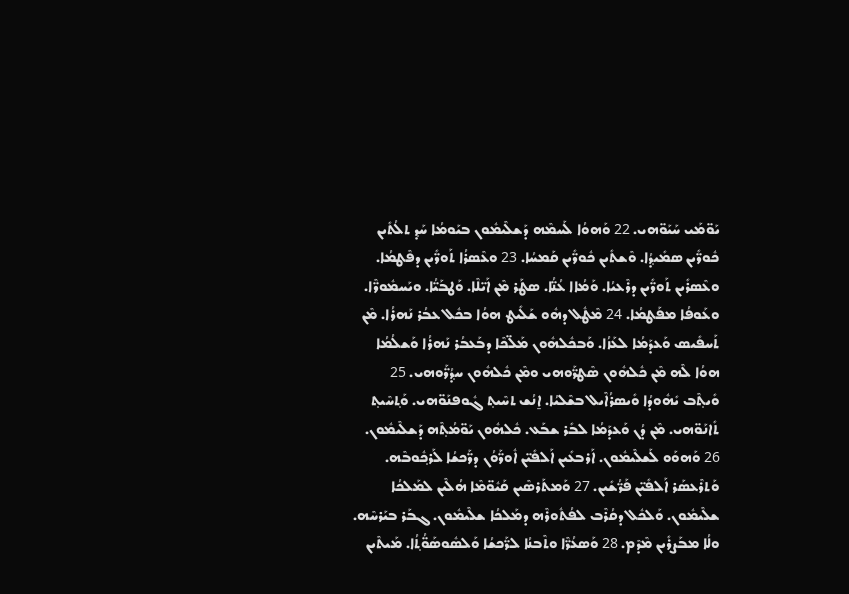ܝܰܘ̈ܡܰܝ ܚܰܝܰܘ̈ܗܝ. 22 ܘܰܗܘܳܐ ܠܰܚܡܶܗ ܕܰܫܠܶܝܡܽܘܢ ܒܝܰܘܡܳܐ ܚܰܕ݂ ܬܠܳܬܺܝܢ ܟܽܘܖ̈ܺܝܢ ܣܡܺܝܕ݂ܳܐ. ܘܶܫܬܺܝܢ ܟܽܘܖ̈ܺܝܢ ܩܰܡܚܳܐ. 23 ܘܥܶܣܪܳܐ ܬܰܘܖ̈ܺܝܢ ܕܦܶܛܡܳܐ. ܘܥܶܣܪܺܝܢ ܬܰܘܖ̈ܺܝܢ ܕܪܶܥܝܳܐ. ܘܰܡܳܐܐ ܥܳܢ̈ܳܐ. ܣܛܰܪ ܡܶܢ ܐܰܝ̈ܠܶܐ. ܘܰܛܒܰܝ̈ܳܐ. ܘܝܰܚܡܽܘܖ̈ܶܐ. ܘܥܰܘܦܳܐ ܡܦܰܛܡܳܐ. 24 ܡܶܛܽܠ ܕܗܽܘ ܫܰܠܺܝܛ ܗܘܳܐ ܒܟܽܠ ܥܒܳܪ ܢܰܗܪܳܐ. ܡܶܢ ܬܰܚܦܺܝܣ ܘܰܥܕܰܡܳܐ ܠܥܰܙܳܐ. ܘܰܒܟܽܠܗܽܘܢ ܡܰܠ̈ܟܶܐ ܕܒܰܥܒܳܪ ܢܰܗܪܳܐ ܘܰܫܠܳܡܳܐ ܗܘܳܐ ܠܶܗ ܡܶܢ ܟܽܠܗܽܘܢ ܣܶܛܖ̈ܰܘܗܝ ܘܡܶܢ ܟܽܠܗܽܘܢ ܚܕ݂ܳܖ̈ܰܘܗܝ. 25 ܘܺܝܬ݂ܶܒ ܝܺܗܽܘܕܳܐ ܘܺܝܣܪܳܐܶܝܠ ܒܫܶܠܝܳܐ. ܐ̱ܢܳܫ ܬܚܶܝܬ݂ ܓܽܘܦܢܰܘ̈ܗܝ. ܘܰܬ݂ܚܶܝܬ݂ ܬܺܐܢܰܘ̈ܗܝ. ܡܶܢ ܕܳܢ ܘܰܥܕܰܡܳܐ ܠܒܺܪ ܫܒܰܥ. ܟܽܠܗܽܘܢ ܝܰܘ̈ܡܳܬ݂ܶܗ ܕܰܫܠܶܝܡܽܘܢ. 26 ܘܰܗܘܰܘ ܠܰܫܠܶܝܡܽܘܢ. ܐܰܪܒܥܺܝܢ ܐܰܠܦܺܝ̈ܢ ܐܽܘܖ̈ܰܘܳܢ ܕܖ̈ܰܟܫܳܐ ܠܰܪܟ݂ܽܘܒܶܗ. ܘܰܬܪܶܥܣܰܪ ܐܰܠܦܺܝ̈ܢ ܦܰܖ̈ܳܫܺܝܢ. 27 ܘܰܡܬܰܪܣܶܝܢ ܩܰܝܽܘ̈ܡܶܐ ܗܳܠܶܝܢ ܠܡܰܠܟܳܐ ܫܠܶܝܡܽܘܢ. ܘܰܠܟܽܠ ܕܩܳܪܶܒ ܠܦܳܬܽܘܪܶܗ ܕܡܰܠܟܳܐ ܫܠܶܝܡܽܘܢ. ܓܒܰܪ ܒܝܰܪܚܶܗ. ܘܠܳܐ ܡܒܰܨܪܺܝܢ ܡܶܕܶܡ. 28 ܘܰܣܥܳܖ̈ܶܐ ܘܬܶܒܢܳܐ ܠܖ̈ܰܟܫܳܐ ܘܰܠܣܽܘܣܰܘ̈ܳܬ݂ܳܐ. ܡܰܝܬܶܝܢ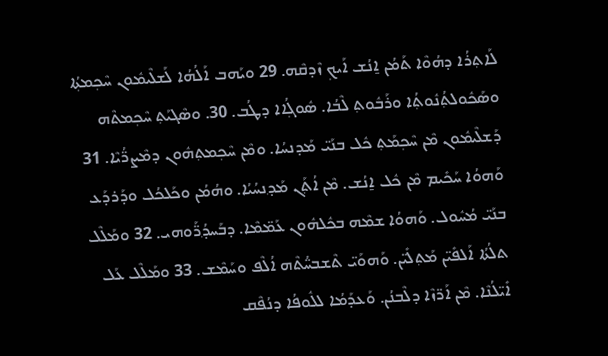ܠܰܐܬ݂ܪܳܐ ܕܗܳܘܶܐ ܬܰܡܳܢ ܐ̱ܢܳܫ ܐܰܝܟ݂ ܙܶܕܩܶܗ. 29 ܘܝܰܗܒ ܐܰ‌ܠܳܗܳܐ ܠܰܫܠܶܝܡܽܘܢ ܚܶܟ݂ܡܬ݂ܳܐ ܘܣܰܟܽܘܠܬ݂ܳܢܽܘܬ݂ܳܐ ܘܪܰܒܽܘܬ݂ ܠܶܒܳܐ. ܣܽܘܓ݂ܳܐܐ ܕܛܳܒ. 30. ܘܣܶܓܝܰܬ݂ ܚܶܟ݂ܡܬܶܗ ܕܰܫܠܶܝܡܽܘܢ ܡܶܢ ܚܶܟ݂ܡܰܬ݂ ܟܽܠ ܒܢܰܝ̈ ܡܰܕܢܚܳܐ. ܘܡܶܢ ܚܶܟ݂ܡܬ݂ܗܽܘܢ ܕܡܶܨܖ̈ܳܝܶܐ. 31 ܘܰܗܘܳܐ ܚܰܟܺܝܡ ܡܶܢ ܟܽܠ ܐ̱ܢܳܫ. ܡܶܢ ܐܳܬ݂ܰܢ ܡܰܕ݂ܢܚܳܝܳܐ. ܘܗܳܡܳܢ ܘܟܰܠܟܳܠ ܘܕܰܪܕܰܥ ܒܢܰܝ̈ ܡܳܚܽܘܠ. ܘܰܗܘܳܐ ܫܡܶܗ ܒܟܽܠܗܽܘܢ ܥܰܡ̈ܡܶܐ. ܕܒܰܚܕ݂ܳܖ̈ܰܘܗܝ. 32 ܘܡܰܠܶܠ ܬܠܳܬܳܐ ܐܰܠܦܺܝ̈ܢ ܡܰܬ݂ܠܺܝ̈ܢ. ܘܰܗܘܰܝ̈ ܬܶܫܒܚ̈ܳܬܶܗ ܐܳܠܶܦ ܘܚܰܡܶܫ. 33 ܘܡܰܠܶܠ ܥܰܠ ܐܺܝ̈ܠܳܢܶܐ. ܡܶܢ ܐܰܖ̈ܙܶܐ ܕܠܶܒܢܳܢ. ܘܰܥܕܰܡܳܐ ܠܠܽܘܦܳܐ ܕܢܳܦܶܩ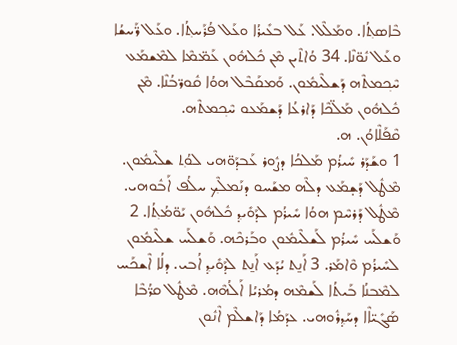ܒܶܐܣܬ݂ܳܐ. ܘܡܰܠܶܠ. ܥܰܠ ܒܥܺܝܪܳܐ ܘܥܰܠ ܦܳܪܰܚܬ݂ܳܐ. ܘܥܰܠ ܖ̈ܰܚܫܳܐ ܘܥܰܠ ܢܽܘ̈ܢܶܐ. 34 ܘܳܐܬܶܝܢ ܡܶܢ ܟܽܠܗܽܘܢ ܥܰܡ̈ܡܶܐ ܠܡܶܫܡܰܥ ܚܶܟ݂ܡܬܶܗ ܕܰܫܠܶܝܡܽܘܢ. ܘܰܡܩܰܒܶܠ ܗܘܳܐ ܩܽܘܖ̈ܒܳܢܶܐ. ܡܶܢ ܟܽܠܗܽܘܢ ܡܰܠ̈ܟܶܐ ܕܰܐܪܥܳܐ ܕܰܫܡܰܥܘ ܚܶܟ݂ܡܬܶܗ.
ܩܶܦܰܠܶܐܘܳܢ. ܗ.
1 ܘܫܰܕܰܪ ܚܺܝܪܳܡ ܡܰܠܟܳܐ ܕܨܽܘܪ ܥܰܒܕܰܘ̈ܗܝ ܠܘܳܬ݂ ܫܠܶܝܡܽܘܢ. ܡܶܛܽܠ ܕܰܫ̣ܡܰܥ ܕܠܶܗ ܡܫܰܚܘ ܕܢܰܡܠܶܟ݂ ܚܠܳܦ ܐܰܒܽܘܗܝ. ܡܶܛܽܠ ܕܰܪܚܶܡ ܗܘܳܐ ܚܺܝܪܳܡ ܠܕܰܘܺܝܕ݂ ܟܽܠܗܽܘܢ ܝܰܘ̈ܡܳܬ݂ܳܐ. 2 ܘܰܫܠܰܚ ܚܺܝܪܳܡ ܠܰܫܠܶܝܡܽܘܢ ܘܒܰܪܟܶܗ. ܘܰܫܠܰܚ ܫܠܶܝܡܽܘܢ ܠܚܺܝܪܳܡ ܘܶܐܡܰܪ. 3 ܐܰܢ̱ܬ ܝܳܕܰܥ ܐܰܢ̱ܬ ܠܕܰܘܺܝܕ݂ ܐܳܒܝ. ܕܠܳܐ ܐܶܫܟܰܚ ܠܡܶܒܢܳܐ ܒܰܝܬܳܐ ܠܰܫܡܶܗ ܕܡܳܪܝܳܐ ܐܰܠܳܗܶܗ. ܡܶܛܽܠ ܩܖ̈ܳܒܶܐ ܣܰܓܺܝ̈ܐܶܐ ܕܚܰܕ݂ܪܽܘܗܝ. ܥܕܰܡܳܐ ܕܰܐܫܠܶܡ ܐܶܢܽܘܢ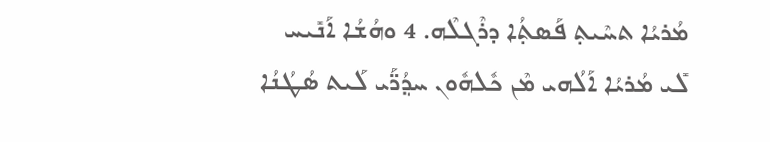ܡܳܪܝܳܐ ܬܚܶܝܬ݂ ܦܰܣܬ݂ܳܐ ܕܪܶܓܠܶܗ. 4 ܘܗܳܫܳܐ ܐܰܢܺܝܚ ܠܺܝ ܡܳܪܝܳܐ ܐܰܠܳܗܝ ܡܶܢ ܟܽܠܗܽܘܢ ܚܕ݂ܳܖ̈ܰܝ ܠܰܝܬ ܣܳܛܳܢܳܐ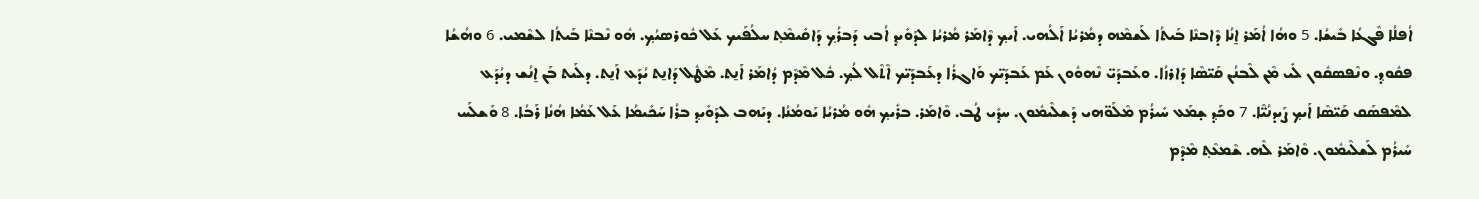ܐܳܦܠܳܐ ܦܶܓܥܳܐ ܒܺܝܫܳܐ. 5 ܘܗܳܐ ܐܳܡܰܪ ܐ̱ܢܳܐ ܕܶܐܒܢܶܐ ܒܰܝܬܳܐ ܠܰܫܡܶܗ ܕܡܳܪܝܳܐ ܐܰܠܳܗܝ. ܐܰܝܟ݂ ܕܶܐܡܰܪ ܡܳܪܝܳܐ ܠܕܰܘܺܝܕ݂ ܐܳܒܝ ܕܰܒܪܳܟ݂ ܕܰܐܩܺܝܡܶܬ݂ ܚܠܳܦܰܝܟ ܥܰܠ ܟܽܘܪܣܝܳܟ݂. ܗܽܘ ܢܶܒܢܶܐ ܒܰܝܬܳܐ ܠܫܶܡܝ. 6 ܘܗܳܫܳܐ ܦܩܽܘܕ݂. ܘܢܶܦܣܩܽܘܢ ܠܺܝ ܡܶܢ ܠܶܒܢܳܢ ܩܰܝ̈ܣܶܐ ܕܰܐܪܙܳܐ. ܘܥܰܒܕܰܝ̈ ܢܶܗܘܽܘܢ ܥܰܡ ܥܰܒܕܰܝ̈ܟ ܘܰܐܓܪܳܐ ܕܥܰܒܕܰܝ̈ܟ ܐܶܬܶܠ ܠܳܟ݂. ܟܽܠ ܡܶܕܶܡ ܕܳܐܡܰܪ ܐܰܢ̱ܬ. ܡܶܛܽܠ ܕܰܐܢ̱ܬ ܝܳܕܰܥ ܐܰܢ̱ܬ. ܕܠܰܝܬ ܒܰܢ ܐ̱ܢܳܫ ܕܝܳܕܰܥ ܠܡܶܦܣܰܩ ܩܰܝ̈ܣܶܐ ܐܰܝܟ݂ ܨܰܝܕܢܳܝ̈ܶܐ. 7 ܘܟܰܕ݂ ܫ̣ܡܰܥ ܚܺܝܪܳܡ ܡܶܠܰܘ̈ܗܝ ܕܰܫܠܶܝܡܽܘܢ. ܚܕ݂ܺܝ ܛܳܒ. ܘܶܐܡܰܪ. ܒܪܺܝܟ݂ ܗܽܘ ܡܳܪܝܳܐ ܝܰܘܡܳܢܳܐ. ܕܝܰܗܒ ܠܕܰܘܺܝܕ݂ ܒܪܳܐ ܚܰܟܺܝܡܳܐ ܥܰܠ ܥܰܡܳܐ ܗܳܢܳܐ ܪܰܒܳܐ. 8 ܘܰܫܠܰܚ ܚܺܝܪܳܡ ܠܰܫܠܶܝܡܽܘܢ. ܘܶܐܡܰܪ ܠܶܗ. ܫܶܡܥܶܬ݂ ܡܶܕܶܡ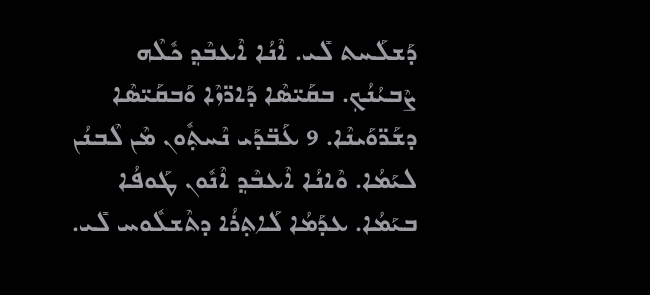ܕܰܫܠܰܚܬ ܠܺܝ. ܐܶܢܳܐ ܐܶܥܒܶܕ݂ ܟܽܠܶܗ ܨܶܒܝܳܢܳܟ݂. ܒܩܰܝ̈ܣܶܐ ܕܰܐܖ̈ܙܶܐ ܘܰܒܩܰܝ̈ܣܶܐ ܕܫܰܖ̈ܘܰܝܢܶܐ. 9 ܥܰܒ̈ܕܰܝ ܢܶܚܬ݂ܽܘܢ ܡܶܢ ܠܶܒܢܳܢ ܠܝܰܡܳܐ. ܘܶܐܢܳܐ ܐܶܥܒܶܕ݂ ܐܶܢܽܘܢ ܛܰܘܦܳܐ ܒܝܰܡܳܐ. ܥܕܰܡܳܐ ܠܰܐܬ݂ܪܳܐ ܕܬܶܫܠܽܘܚ ܠܺܝ.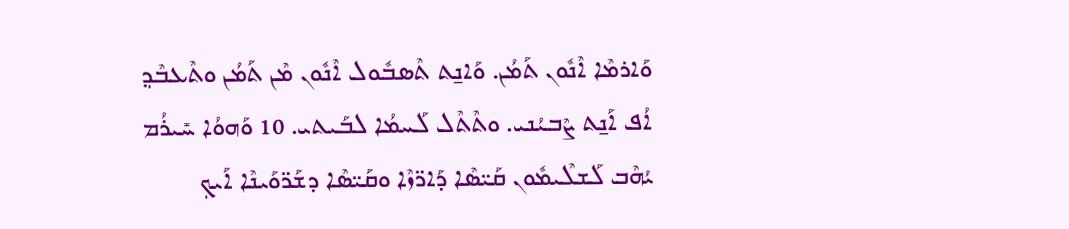ܘܰܐܪܡܶܐ ܐܶܢܽܘܢ ܬܰܡܳܢ. ܘܰܐܢ̱ܬ ܬܶܣܒܽܘܠ ܐܶܢܽܘܢ ܡܶܢ ܬܰܡܳܢ ܘܬܶܥܒܶܕ݂ ܐܳܦ ܐܰܢ̱ܬ ܨܶܒܝܳܢܝ. ܘܬܶܬܶܠ ܠܰܚܡܳܐ ܠܒܰܝܬܝ. 10 ܘܰܗܘܳܐ ܚܺܝܪܳܡ ܝܳܗܶܒ ܠܰܫܠܶܝܡܽܘܢ ܩܰܝ̈ܣܶܐ ܕܰܐܖ̈ܙܶܐ ܘܩܰܝ̈ܣܶܐ ܕܫܰܖ̈ܘܰܝܢܶܐ ܐܰܝܟ݂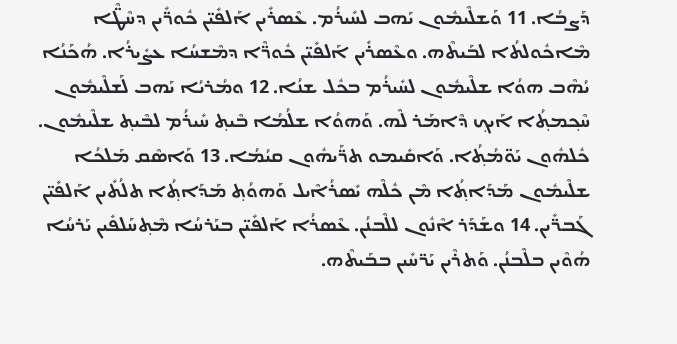ܕܰܨܒܳܐ. 11 ܘܰܫܠܶܝܡܽܘܢ ܝܰܗܒ ܠܚܺܝܪܳܡ. ܥܶܣܪܺܝܢ ܐܰܠܦܺܝ̈ܢ ܟܽܘܖ̈ܺܝܢ ܕܚܶܛ̈ܶܐ ܡܶܐܟܽܘܠܬܳܐ ܠܒܰܝܬܶܗ. ܘܥܶܣܪܺܝܢ ܐܰܠܦܺܝ̈ܢ ܟܽܘܖ̈ܶܐ ܕܡܶܫܚܳܐ ܥܨܺܝܪܳܐ. ܗܳܟܰܢܳܐ ܝܳܗܶܒ ܗܘܳܐ ܫܠܶܝܡܽܘܢ ܠܚܺܝܪܳܡ ܒܟܽܠ ܫܢܳܐ. 12 ܘܡܳܪܝܳܐ ܝܰܗܒ ܠܰܫܠܶܝܡܽܘܢ ܚܶܟ݂ܡܬ݂ܳܐ ܐܰܝܟ݂ ܕܶܐܡܰܪ ܠܶܗ. ܘܰܗܘܳܐ ܫܠܳܡܳܐ ܒܶܝܬ݂ ܚܺܝܪܳܡ ܠܒܶܝܬ݂ ܫܠܶܝܡܽܘܢ. ܟܽܠܗܽܘܢ ܝܰܘ̈ܡܳܬ݂ܳܐ. ܘܰܐܩܺܝܡܘ ܬܖ̈ܰܝܗܽܘܢ ܩܝܳܡܳܐ. 13 ܘܰܐܣܶܩ ܡܰܠܟܳܐ ܫܠܶܝܡܽܘܢ ܡܰܕܰܐܬ݂ܳܐ ܡܶܢ ܟܽܠܶܗ ܝܺܣܪܳܐܶܝܠ ܘܰܗܘܳܬ݂ ܡܰܕܰܐܬ݂ܳܐ ܬܠܳܬܺܝܢ ܐܰܠܦܺܝ̈ܢ ܓܰܒܖ̈ܺܝܢ. 14 ܘܫܰܕܰܪ ܐܶܢܽܘܢ ܠܠܶܒܢܳܢ. ܥܶܣܪܳܐ ܐܰܠܦܺܝ̈ܢ ܒܝܰܪܚܳܐ ܡܶܬ݂ܚܰܠܦܺܝܢ ܝܰܪܚܳܐ ܗܳܘܶܝܢ ܒܠܶܒܢܳܢ. ܘܰܬܪܶܝܢ ܝܰܖ̈ܚܺܝܢ ܒܒܰܝܬܶܗ.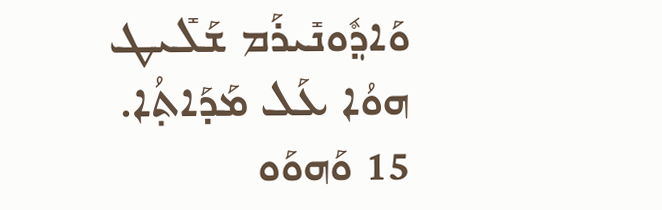ܘܰܐܕ݂ܽܘܢܺܝܪܰܡ ܫܰܠܺܝܛ ܗܘܳܐ ܥܰܠ ܡܰܕܰܐܬ݂ܳܐ. 15 ܘܰܗܘܰܘ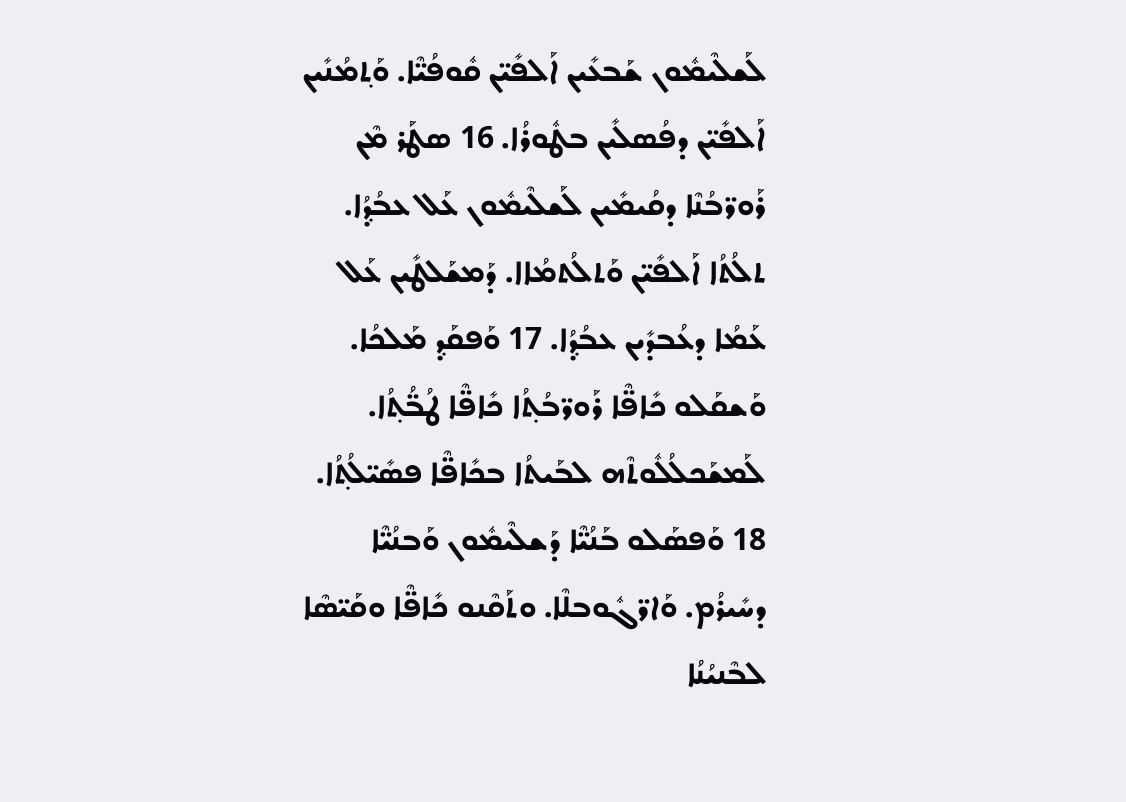ܠܰܫܠܶܝܡܽܘܢ ܫܰܒܥܺܝܢ ܐܰܠܦܺܝ̈ܢ ܩܽܘܦܳܝ̈ܶܐ. ܘܰܬ݂ܡܳܢܺܝܢ ܐܰܠܦܺܝ̈ܢ ܕܦܳܣܠܺܝܢ ܒܛܽܘܪܳܐ. 16 ܣܛܰܪ ܡܶܢ ܪܰܘܖ̈ܒܳܢܶܐ ܕܩܳܝܡܺܝܢ ܠܰܫܠܶܝܡܽܘܢ ܥܰܠ ܥܒܳܕ݂ܳܐ. ܬܠܳܬܳܐ ܐܰܠܦܺܝ̈ܢ ܘܰܬܠܳܬܡܳܐܐ. ܕܰܡܫܰܠܛܺܝܢ ܥܰܠ ܥܰܡܳܐ ܕܥܳܒܕܺܝܢ ܥܒܳܕ݂ܳܐ. 17 ܘܰܦܩܰܕ݂ ܡܰܠܟܳܐ. ܘܰܫܩܰܠܘ ܟܺܐܦ̈ܶܐ ܪܰܘܖ̈ܒܳܬ݂ܳܐ ܟܺܐܦ̈ܶܐ ܛܳܒ̈ܳܬ݂ܳܐ. ܠܰܡܫܰܟܠܳܠܽܘܬܶܗ ܠܒܰܝܬܳܐ ܒܟܺܐܦ̈ܶܐ ܦܣܺܝ̈ܠܳܬ݂ܳܐ. 18 ܘܰܦܣܰܠܘ ܒܰܢܳܝ̈ܶܐ ܕܰܫܠܶܝܡܽܘܢ ܘܰܒܢܳܝ̈ܶܐ ܕܚܺܝܪܳܡ. ܘܰܐܖ̈ܓܽܘܒܠܶܐ. ܘܬܰܩܶܢܘ ܟܺܐܦ̈ܶܐ ܘܩܰܝ̈ܣܶܐ ܠܒܶܢܝܳܢܳܐ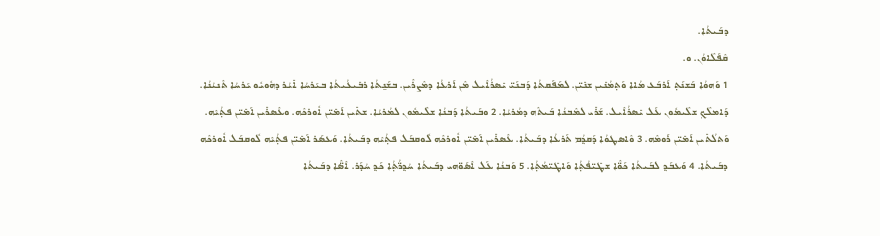ܕܒܰܝܬܳܐ.
ܩܶܦܰܠܶܐܘܳܢ. ܘ.
1 ܘܰܗܘܳܐ ܒܰܫܢܰܬ݂ ܐܰܪܒܰܥ ܡܳܐܐ ܘܰܬ݂ܡܳܢܺܝܢ ܫܢܺܝ̈ܢ. ܠܡܰܦܰܩܬܳܐ ܕܰܒܢܰܝ̈ ܝܺܣܪܳܐܶܝܠ ܡܶܢ ܐܰܪܥܳܐ ܕܡܶܨܪܶܝܢ. ܒܫܰܢ̱ܬܳܐ ܪܒܺܝܥܳܝܬܳܐ ܒܝܰܪܚܳܐ ܐܺܝܳܪ ܕܗܽܘܝܽܘ ܝܰܪܚܳܐ ܬܶܢܝܳܢܳܐ. ܕܰܐܡܠܶܟ݂ ܫܠܶܝܡܽܘܢ ܥܰܠ ܝܺܣܪܳܐܶܝܠ. ܫܰܪܺܝ ܠܡܶܒܢܳܐ ܒܰܝܬܶܗ ܕܡܳܪܝܳܐ. 2 ܘܒܰܝܬܳܐ ܕܰܒܢܳܐ ܫܠܶܝܡܽܘܢ ܠܡܳܪܝܳܐ. ܫܬܺܝܢ ܐܰܡܺܝ̈ܢ ܐܽܘܪܟܶܗ. ܘܥܶܣܪܺܝܢ ܐܰܡܺܝ̈ܢ ܦܬ݂ܳܝܶܗ. ܘܰܬܠܳܬܺܝܢ ܐܰܡܺܝ̈ܢ ܪܰܘܡܶܗ. 3 ܘܶܐܣܛܘܳܐ ܕܰܩܕ݂ܳܡ ܬܰܪܥܳܐ ܕܒܰܝܬܳܐ. ܥܶܣܪܺܝܢ ܐܰܡܺܝ̈ܢ ܐܽܘܪܟܶܗ ܠܽܘܩܒܰܠ ܦܬ݂ܳܝܶܗ ܕܒܰܝܬܳܐ. ܘܰܥܣܰܪ ܐܰܡܺܝ̈ܢ ܦܬ݂ܳܝܶܗ ܠܽܘܩܒܰܠ ܐܽܘܪܟܶܗ ܕܒܰܝܬܳܐ. 4 ܘܰܥܒܰܕ݂ ܠܒܰܝܬܳܐ ܟܰܘ̈ܶܐ ܫܛܺܝ̈ܦܳܬ݂ܳܐ ܘܰܐܛܺܝ̈ܡܳܬ݂ܳܐ. 5 ܘܰܒܢܳܐ ܥܰܠ ܐܶܣܰܘ̈ܗܝ ܕܒܰܝܬܳܐ ܚܳܕ݂ܖ̈ܳܬ݂ܳܐ ܟܰܕ݂ ܚܳܕܰܪ. ܐܶܣ̈ܶܐ ܕܒܰܝܬܳܐ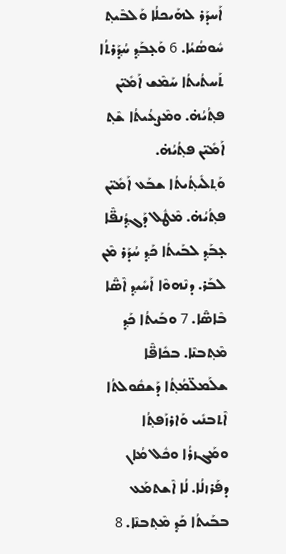ܐܰܚܕܰܪ ܠܗܰܝܟܠܳܐ ܘܰܠܒܶܝܬ݂ ܚܽܘܣܳܝܳܐ. 6 ܘܰܥ̣ܒܰܕ݂ ܚܳܕ݂ܰܪܬܳܐ ܬܰܚܬܳܝܬܳܐ ܚܰܡܶܫ ܐܰܡܺܝ̈ܢ ܦܬ݂ܳܝܳܗ̇. ܘܡܶܨܥܳܝܬܳܐ ܫܶܬ݂ ܐܰܡܺܝ̈ܢ ܦܬ݂ܳܝܳܗ̇. ܘܰܬ݂ܠܺܝܬ݂ܳܝܬܳܐ ܫܒܰܥ ܐܰܡܺܝ̈ܢ ܦܬ݂ܳܝܳܗ̇. ܡܶܛܽܠ ܕܰܓܕ݂ܳܢܦ̈ܶܐ ܥ̣ܒܰܕ݂ ܠܒܰܝܬܳܐ ܟܰܕ݂ ܚܳܕܰܪ ܡܶܢ ܠܒܰܪ. ܕܢܶܗܘܶܐ ܐܰܚܺܝܕ݂ ܐܶܣ̈ܶܐ ܒܶܐܣ̈ܶܐ. 7 ܘܒܰܝܬܳܐ ܟܰܕ݂ ܡܶܬ݂ܒܢܶܐ. ܒܟܺܐܦ̈ܶܐ ܫܠܰܡܠ̈ܡܳܬ݂ܳܐ ܕܰܫܩܽܘܠܬܳܐ ܐܶܬܒܢܺܝ ܘܰܐܪܙܰܦܬ݂ܳܐ ܘܡܰܓܙܪܳܐ ܘܟܽܠ ܡܳܐܢ ܕܦܰܪܙܠܳܐ. ܠܳܐ ܐܶܫܬܡܰܥ ܒܒܰܝܬܳܐ ܟܰܕ݂ ܡܶܬ݂ܒܢܶܐ. 8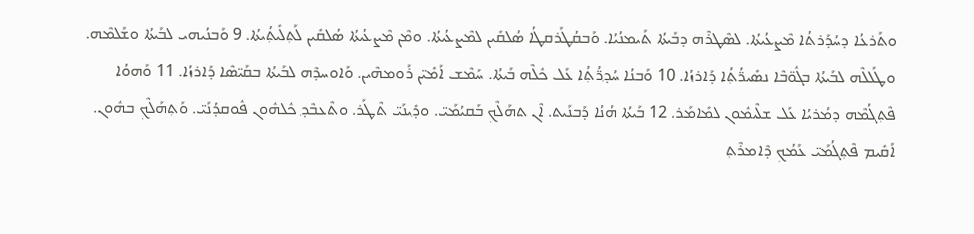ܘܬܰܪܥܳܐ ܕܚܳܕܰܪܬܳܐ ܡܶܨܥܳܝܬܳܐ. ܠܣܶܛܪܶܗ ܕܒܰܝܬܳܐ ܬܰܝܡܢܳܝܳܐ. ܘܰܒܩܳܛܰܪܩܛܳܐ ܣܳܠܩܺܝܢ ܠܡܶܨܥܳܝܬܳܐ. ܘܡܶܢ ܡܶܨܥܳܝܬܳܐ ܣܳܠܩܺܝܢ ܠܰܬ݂ܠܺܝܬ݂ܳܝܬܳܐ. 9 ܘܰܒܢܳܝܗܝ ܠܒܰܝܬܳܐ ܘܫܰܠܡܶܗ. ܘܛܰܠܠܶܗ ܠܒܰܝܬܳܐ ܒܓܽܘ̈ܒܶܐ ܢܣܺܝܖ̈ܳܬ݂ܳܐ ܕܰܐܪܙܳܐ. 10 ܘܰܒܢܳܐ ܚܳܕ݂ܖ̈ܳܬ݂ܳܐ ܥܰܠ ܟܽܠܶܗ ܒܰܝܬܳܐ. ܚܰܡܶܫ ܐܰܡܺܝ̈ܢ ܪܰܘܡܗܶܝܢ. ܘܰܐܘܚܕܶܗ ܠܒܰܝܬܳܐ ܒܩܰܝ̈ܣܶܐ ܕܰܐܪܙܳܐ. 11 ܘܰܗܘܳܐ ܦܶܬ݂ܓܳܡܶܗ ܕܡܳܪܝܳܐ ܥܰܠ ܫܠܶܝܡܽܘܢ ܠܡܺܐܡܰܪ. 12 ܒܰܝܬܳܐ ܗܳܢܳܐ ܕܰܒܢܰܝܬ. ܐܶܢ ܬܗܰܠܶܟ݂ ܒܰܩܝܳܡܰܝ̈. ܘܕ݂ܺܝܢܰܝ̈ ܬܶܛܰܪ. ܘܬܶܥܒܶܕ݂ ܟܽܠܗܽܘܢ ܦܽܘܩܕܳܢܰܝ̈. ܘܰܬ݂ܗܰܠܶܟ݂ ܒܗܽܘܢ. ܐܰܩܺܝܡ ܦܶܬ݂ܓܳܡܰܝ̈ ܥܰܡܳܟ݂ ܕܶܐܡܪܶܬ݂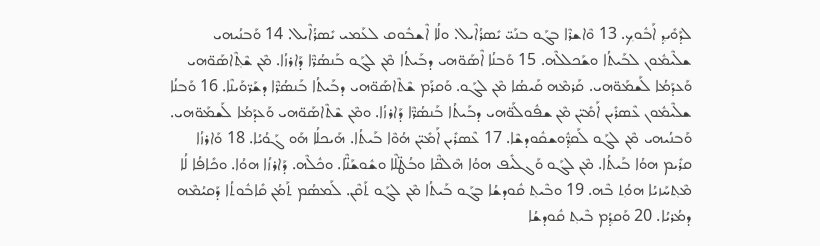ܠܕܰܘܺܝܕ݂ ܐܰܒܽܘܟ݂. 13 ܘܶܐܫܪܶܐ ܒܓܰܘ ܒܢܰܝ̈ ܝܺܣܪܳܐܶܝܠ. ܘܠܳܐ ܐܶܫܒܽܘܩ ܠܥܰܡܝ ܝܺܣܪܳܐܶܝܠ. 14 ܘܰܒܢܳܝܗܝ ܫܠܶܝܡܽܘܢ ܠܒܰܝܬܳܐ ܘܫܰܟܠܠܶܗ. 15 ܘܰܒܢܳܐ ܐܶܣܰܘ̈ܗܝ ܕܒܰܝܬܳܐ ܡܶܢ ܠܓܰܘ ܒܰܢܣܳܖ̈ܶܐ ܕܰܐܪܙܳܐ. ܡܶܢ ܫܶܬ݂ܶܐܣܰܘ̈ܗܝ ܘܰܥܕܰܡܳܐ ܠܰܫܡܰܘ̈ܗܝ. ܩܰܪܡܶܗ ܩܰܝܣܳܐ ܡܶܢ ܠܓܰܘ. ܘܰܩܪܰܡ ܫܶܬܶܐܣܰܘ̈ܗܝ ܕܒܰܝܬܳܐ ܒܰܢܣܳܖ̈ܶܐ ܕܫܰܖ̈ܘܰܝܢܶܐ. 16 ܘܰܒܢܳܐ ܫܠܶܝܡܽܘܢ ܥܶܣܪܺܝܢ ܐܰܡܺܝ̈ܢ ܡܶܢ ܫܦܽܘܠܰܘ̈ܗܝ ܕܒܰܝܬܳܐ ܒܰܢܣܳܖ̈ܶܐ ܕܰܐܪܙܳܐ. ܘܡܶܢ ܫܶܬܶܐܣܰܘ̈ܗܝ ܘܰܥܕܰܡܳܐ ܠܰܫܡܰܘ̈ܗܝ. ܘܰܒܢܳܝܗܝ ܡܶܢ ܠܓܰܘ ܠܰܩܕ݂̈ܽܘܫܩܽܘܕܫܶܐ. 17 ܥܶܣܪܺܝܢ ܐܰܡܺܝ̈ܢ ܗܳܘܶܐ ܒܰܝܬܳܐ. ܗܰܝܟܠܳܐ ܗܰܘ ܓܰܘܳܝܳܐ. 18 ܘܰܐܪܙܳܐ ܩܪܺܝܡ ܗܘܳܐ ܒܰܝܬܳܐ. ܡܶܢ ܠܓܰܘ ܘܰܓܠܺܝܦ ܗܘܳܐ ܗܶܠܩ̈ܶܐ ܘܒܳܛ̈ܠܶܐ ܘܫܽܘܫܰܢ̈ܶܐ. ܘܟܽܠܶܗ. ܕܰܐܪܙܳܐ ܗܘܳܐ. ܘܟܺܐܦܳܐ ܠܳܐ ܡܶܬ݂ܚܰܙܝܳܐ ܗܘܳܬ݂ ܒܶܗ. 19 ܘܒܶܝܬ݂ ܩܽܘܕܫܳܐ ܒܓܰܘ ܒܰܝܬܳܐ ܡܶܢ ܠܓܰܘ ܬܰܩܶܢ. ܠܰܡܣܳܡ ܬܰܡܳܢ ܩܺܐܒܽܘܬܳܐ ܕܰܩܝܳܡܶܗ ܕܡܳܪܝܳܐ. 20 ܘܰܩܕ݂ܳܡ ܒܶܝܬ݂ ܩܽܘܕܫܳܐ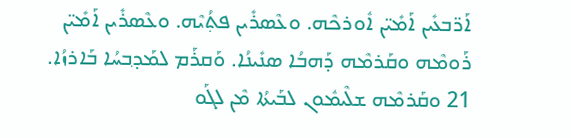ܐܰܖ̈ܒܥܺܝܢ ܐܰܡܺܝ̈ܢ ܐܽܘܪܟܶܗ. ܘܥܶܣܪܺܝܢ ܦܬ݂ܳܝܶܗ. ܘܥܶܣܪܺܝܢ ܐܰܡܺܝ̈ܢ ܪܰܘܡܶܗ ܘܩܰܪܡܶܗ ܕܰܗܒܳܐ ܣܢܺܝܢܳܐ. ܘܰܩܪܰܡ ܠܡܰܕ݂ܒܚܳܐ ܒܰܐܪܙܳܐ. 21 ܘܩܰܪܡܶܗ ܫܠܶܝܡܽܘܢ ܠܒܰܝܬܳܐ ܡܶܢ ܠܓܰܘ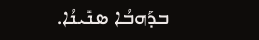ܒܕܰܗܒܳܐ ܣܢܺܝܢܳܐ.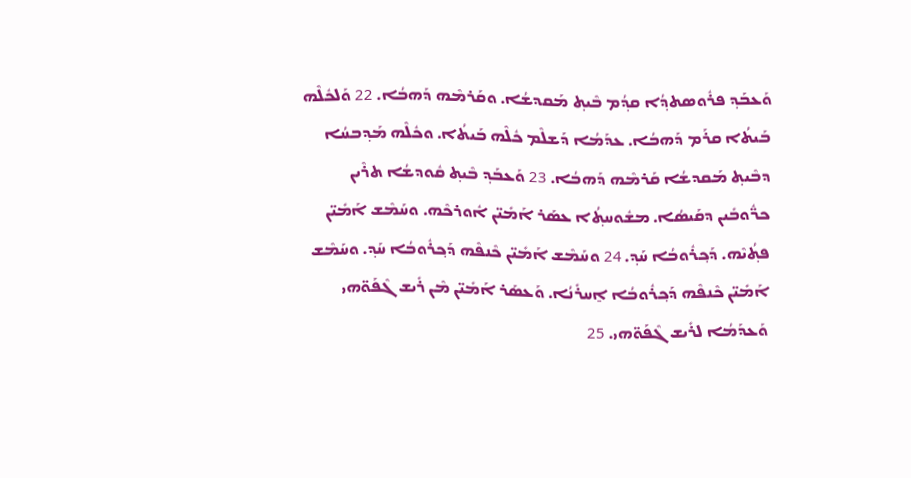ܘܰܥܒܰܕ݂ ܦܪܽܘܣܬܕ݂ܳܐ ܩܕ݂ܳܡ ܒܶܝܬ݂ ܡܰܩܕܫܳܐ. ܘܩܰܪܡܶܗ ܕܰܗܒܳܐ. 22 ܘܰܠܟܽܠܶܗ ܒܰܝܬܳܐ ܩܪܰܡ ܕܰܗܒܳܐ. ܥܕܰܡܳܐ ܕܰܫܠܶܡ ܟܽܠܶܗ ܒܰܝܬܳܐ. ܘܟܽܠܶܗ ܡܰܕ݂ܒܚܳܐ ܕܒܶܝܬ݂ ܡܰܩܕܫܳܐ ܩܰܪܡܶܗ ܕܰܗܒܳܐ. 23 ܘܰܥܒܰܕ݂ ܒܶܝܬ݂ ܩܽܘܕܫܳܐ ܬܪܶܝܢ ܟܖ̈ܽܘܒܺܝܢ ܕܩܰܝܣܳܐ. ܡܫܽܘܚܬ݂ܳܐ ܥܣܰܪ ܐܰܡܺܝ̈ܢ ܐܽܘܪܟܶܗ. ܘܚܰܡܶܫ ܐܰܡܺܝ̈ܢ ܦܬ݂ܳܝܶܗ. ܕܰܟ݂ܪܽܘܒܳܐ ܚܰܕ݂. 24 ܘܚܰܡܶܫ ܐܰܡܺܝ̈ܢ ܟܶܢܦܶܗ ܕܰܟ݂ܪܽܘܒܳܐ ܚܰܕ݂. ܘܚܰܡܶܫ ܐܰܡܺܝ̈ܢ ܟܶܢܦܶܗ ܕܰܟ݂ܪܽܘܒܳܐ ܐ̱ܚܪܺܢܳܐ. ܘܰܥܣܰܪ ܐܰܡܺܝ̈ܢ ܡܶܢ ܪܺܝܫ ܓܶܦܰܘ̈ܗܝ ܘܰܥܕܰܡܳܐ ܠܪܺܝܫ ܓܶܦܰܘ̈ܗܝ. 25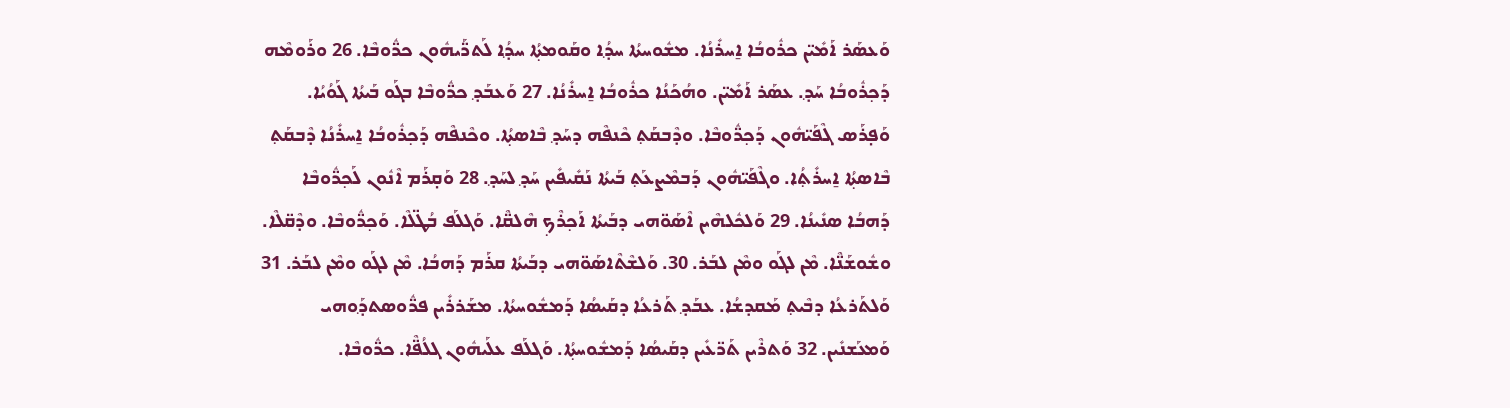ܘܰܥܣܰܪ ܐܰܡܺܝ̈ܢ ܟܪܽܘܒܳܐ ܐ̱ܚܪܺܢܳܐ. ܡܫܽܘܚܬܳܐ ܚܕ݂ܳܐ ܘܩܰܘܡܬ݂ܳܐ ܚܕ݂ܳܐ ܠܰܬܖ̈ܰܝܗܽܘܢ ܟܖ̈ܽܘܒܶܐ. 26 ܘܪܰܘܡܶܗ ܕܰܟ݂ܪܽܘܒܳܐ ܚܰܕ݂. ܥܣܰܪ ܐܰܡܺܝ̈ܢ. ܘܗܳܟܰܢܳܐ ܟܪܽܘܒܳܐ ܐ̱ܚܪܺܢܳܐ. 27 ܘܰܥܒܰܕ݂ ܟܖ̈ܽܘܒܶܐ ܒܓܰܘ ܒܰܝܬܳܐ ܓܰܘܳܝܳܐ. ܘܰܦ̣ܪܰܣ ܓܶܦܰܝ̈ܗܽܘܢ ܕܰܟ݂ܖ̈ܽܘܒܶܐ. ܘܕܶܒܩܰܬ݂ ܟܶܢܦܶܗ ܕܚܰܕ݂ ܒܶܐܣܬ݂ܳܐ. ܘܟܶܢܦܶܗ ܕܰܟ݂ܪܽܘܒܳܐ ܐ̱ܚܪܺܢܳܐ ܕܶܒܩܰܬ݂ ܒܶܐܣܬ݂ܳܐ ܐ̱ܚܪܺܬ݂ܳܐ. ܘܓܶܦܰܝ̈ܗܽܘܢ ܕܰܒܡܶܨܥܰܬ݂ ܒܰܝܬܳܐ ܢܰܩܺܝܦܺܝܢ ܚܰܕ݂ ܠܚܰܕ݂. 28 ܘܰܩ̣ܪܰܡ ܐܶܢܽܘܢ ܠܰܟ݂ܖ̈ܽܘܒܶܐ ܕܰܗܒܳܐ ܣܢܺܝܢܳܐ. 29 ܘܰܠܟܽܠܗܶܝܢ ܐܶܣܰܘ̈ܗܝ ܕܒܰܝܬܳܐ ܐܰܟ݂ܪܶܟ݂ ܗܶܠܩ̈ܶܐ. ܘܰܓܠܰܦ ܒܳܛ̈ܠܶܐ. ܘܰܟ݂ܖ̈ܽܘܒܶܐ. ܘܕܶܩ̈ܠܶܐ. ܘܫܽܘܫܰܢ̈ܶܐ. ܡܶܢ ܠܓܰܘ ܘܡܶܢ ܠܒܰܪ. 30. ܘܰܠܫܶܬܶܐܣܰܘ̈ܗܝ ܕܒܰܝܬܳܐ ܩܪܰܡ ܕܰܗܒܳܐ. ܡܶܢ ܠܓܰܘ ܘܡܶܢ ܠܒܰܪ. 31 ܘܰܠܬܰܪܥܳܐ ܕܒܶܝܬ݂ ܡܰܩܕܫܳܐ. ܥܒܰܕ݂ ܬܰܪܥܳܐ ܕܩܰܝܣܳܐ ܕܰܡܫܽܘܚܬܳܐ. ܡܫܰܪܪܺܝܢ ܦܖ̈ܽܘܣܬܕ݂ܰܘܗܝ ܘܰܡܥܰܫܢܺܝܢ. 32 ܘܰܬܪܶܝܢ ܬܰܖ̈ܥܺܝܢ ܕܩܰܝܣܳܐ ܕܰܡܫܽܘܚܬ݂ܳܐ. ܘܰܓܠܰܦ ܥܠܰܝܗܽܘܢ ܓܠܳܦ̈ܶܐ. ܟܖ̈ܽܘܒܶܐ.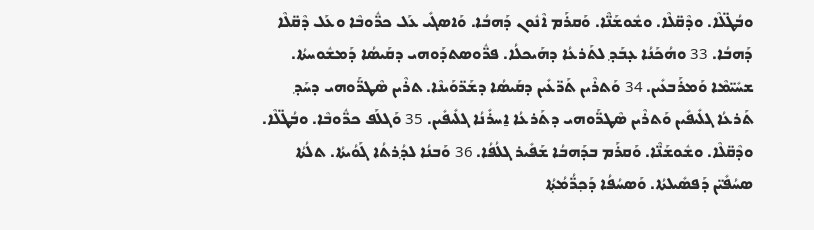ܘܒܳܛ̈ܠܶܐ. ܘܕܶܩ̈ܠܶܐ. ܘܫܽܘܫܰܢ̈ܶܐ. ܘܰܩܪܰܡ ܐܶܢܽܘܢ ܕܰܗܒܳܐ. ܘܰܐܣܓܺܝ ܥܰܠ ܟܖ̈ܽܘܒܶܐ ܘܥܰܠ ܕܶܩ̈ܠܶܐ ܕܰܗܒܳܐ. 33 ܘܗܳܟܰܢܳܐ ܥ̣ܒܰܕ݂ ܠܬܰܪܥܳܐ ܕܗܰܝܟܠܳܐ. ܦܖ̈ܽܘܣܬܕܰܘܗܝ ܕܩܰܝܣܳܐ ܕܰܡܫܽܘܚܬܳܐ. ܫܚܺܝ̈ܡܶܐ ܘܰܡܪܰܒܥܺܝܢ. 34 ܘܰܬܪܶܝܢ ܬܰܖ̈ܥܺܝܢ ܕܩܰܝܣܳܐ ܕܫܰܖ̈ܘܰܝܢܶܐ. ܬܪܶܝܢ ܣܶܛܖ̈ܰܘܗܝ ܕܚܰܕ݂ ܬܰܪܥܳܐ ܓܠܺܝܦܺܝܢ ܘܰܬܪܶܝܢ ܣܶܛܖ̈ܰܘܗܝ ܕܬܰܪܥܳܐ ܐ̱ܚܪܺܢܳܐ ܓܠܺܝܦܺܝܢ. 35 ܘܰܓܠܰܦ ܟܖ̈ܽܘܒܶܐ. ܘܒܳܛ̈ܠܶܐ. ܘܕܶܩ̈ܠܶܐ. ܘܫܽܘܫܰܢ̈ܶܐ. ܘܰܩܪܰܡ ܒܕܰܗܒܳܐ ܫܰܦܺܝܪ ܓܠܳܦܳܐ. 36 ܘܰܒܢܳܐ ܠܕ݂ܳܪܬܳܐ ܓܰܘܳܝܬܳܐ. ܬܠܳܬܳܐ ܣܚܳܦܺܝ̈ܢ ܕܰܦܣܺܝܠܬܳܐ. ܘܰܣܚܳܦܳܐ ܕܰܟ݂ܖ̈ܳܡܳܬ݂ܳܐ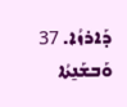ܕܰܐܪܙܳܐ. 37 ܘܰܒܫܰܢ̱ܬܳܐ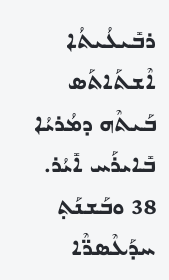ܪܒܺܝܥܳܝܬܳܐ ܐܶܫܬܰܐܬܰܣ ܒܰܝܬܶܗ ܕܡܳܪܝܳܐ ܒܺܐܝܪܰܚ ܐܺܝܳܪ. 38 ܘܒܰܫܢܰܬ݂ ܚܕܰܥܶܣܖ̈ܶܐ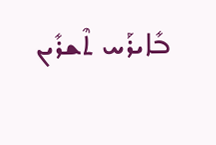ܒܺܐܝܪܰܚ ܬܶܫܪܺܝܢ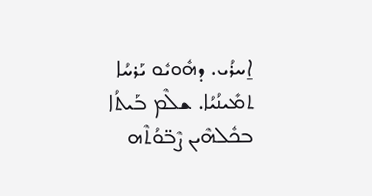ܐ̱ܚܪܳܝ. ܕܗܽܘܝܽܘ ܝܰܪܚܳܐ ܬܡܺܝܢܳܝܳܐ. ܫܠܶܡ ܒܰܝܬܳܐ ܒܟܽܠܗܶܝܢ ܨܶܒ̈ܘܳܬܶܗ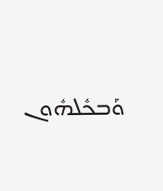ܘܰܒܟܽܠܗܽܘܢ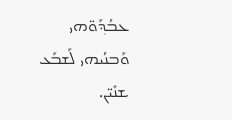ܥܒܳܕ݂ܰܘ̈ܗܝ ܘܰܒܢܳܝܗܝ ܠܰܫܒܰܥ ܫܢܺܝ̈ܢ.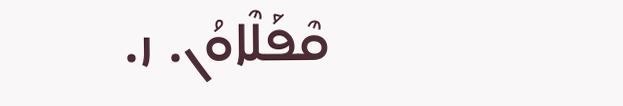ܩܶܦܰܠܶܐܘܳܢ. ܙ.